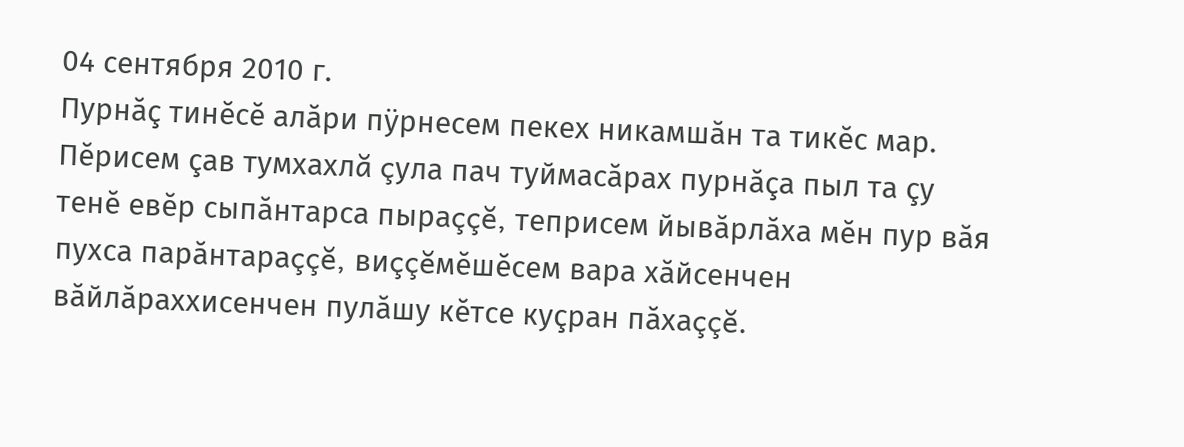04 сентября 2010 г.
Пурнăç тинĕсĕ алăри пÿрнесем пекех никамшăн та тикĕс мар. Пĕрисем çав тумхахлă çула пач туймасăрах пурнăçа пыл та çу тенĕ евĕр сыпăнтарса пыраççĕ, теприсем йывăрлăха мĕн пур вăя пухса парăнтараççĕ, виççĕмĕшĕсем вара хăйсенчен вăйлăраххисенчен пулăшу кĕтсе куçран пăхаççĕ.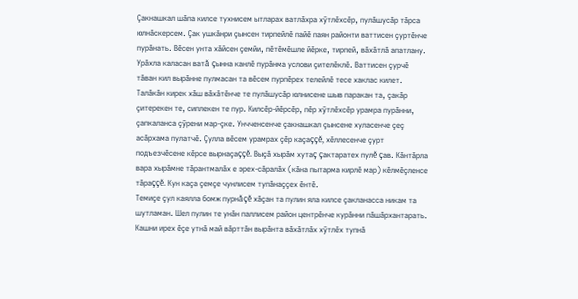Çакнашкал шăпа килсе тухнисем ытларах ватлăхра хÿтлĕхсĕр, пулăшусăр тăрса юлнăскерсем. Çак ушкăнри çынсен тирпейлĕ пайĕ паян районти ваттисен çуртĕнче пурăнать. Вĕсен унта хăйсен çемйи, пĕтĕмĕшле йĕрке, тирпей, вăхăтлă апатлану. Урăхла каласан ватă çынна канлĕ пурăнма услови çителĕклĕ. Ваттисен çурчĕ тăван кил вырăнне пулмасан та вĕсем пурпĕрех телейлĕ тесе хаклас килет. Талăкăн кирек хăш вăхăтĕнче те пулăшусăр юлнисене шыв паракан та, çакăр çитерекен те, сиплекен те пур. Килсĕр-йĕрсĕр, пĕр хÿтлĕхсĕр урамра пурăнни, çапкаланса çÿрени мар-çке. Унчченсенче çакнашкал çынсене хуласенче çеç асăрхама пулатчĕ. Çулла вĕсем урамрах çĕр каçаççĕ, хĕллесенче çурт подъезчĕсене кĕрсе вырнаçаççĕ. Выçă хырăм хутаç çактаратех пулĕ çав. Кăнтăрла вара хырăмне тăрантмалăх е эрех-сăралăх (кăна пытарма кирлĕ мар) кĕлмĕçленсе тăраççĕ. Кун каçа çемçе чунлисем тупăнаççех ĕнтĕ.
Темиçе çул каялла бомж пурнăçĕ хăçан та пулин яла килсе çакланасса никам та шутламан. Шел пулин те унăн паллисем район центрĕнче курăнни пăшăрхантарать. Кашни ирех ĕçе утнă май вăрттăн вырăнта вăхăтлăх хÿтлĕх тупнă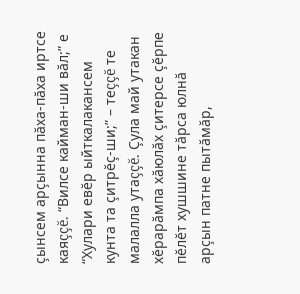çынсем арçынна пăха-пăха иртсе каяççĕ. “Вилсе кайман-ши вăл;” е “Хулари евĕр ыйткалакансем кунта та çитрĕç-ши;” – теççĕ те малалла утаççĕ. Çула май утакан хĕрарăмпа хăюлăх çитерсе çĕрпе пĕлĕт хушшине тăрса юлнă арçын патне пытăмăр,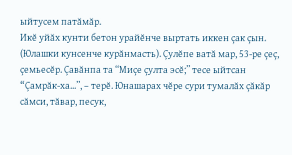ыйтусем патăмăр.
Икĕ уйăх кунти бетон урайĕнче выртать иккен çак çын. (Юлашки кунсенче курăнмасть). Çулĕпе ватă мар, 53-ре çеç, çемьесĕр. Çавăнпа та “Миçе çулта эсĕ;” тесе ыйтсан “Çамрăк-ха...”, – терĕ. Юнашарах чĕре сури тумалăх çăкăр сăмси, тăвар, песук,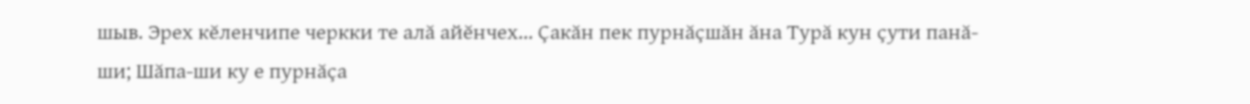шыв. Эрех кĕленчипе черкки те алă айĕнчех... Çакăн пек пурнăçшăн ăна Турă кун çути панă-ши; Шăпа-ши ку е пурнăçа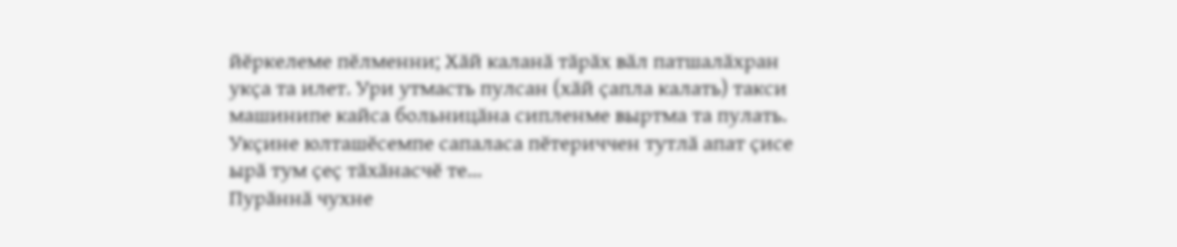йĕркелеме пĕлменни; Хăй каланă тăрăх вăл патшалăхран укçа та илет. Ури утмасть пулсан (хăй çапла калать) такси машинипе кайса больницăна сипленме выртма та пулать. Укçине юлташĕсемпе сапаласа пĕтериччен тутлă апат çисе ырă тум çеç тăхăнасчĕ те...
Пурăннă чухне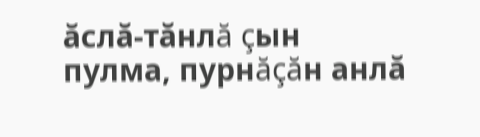ăслă-тăнлă çын пулма, пурнăçăн анлă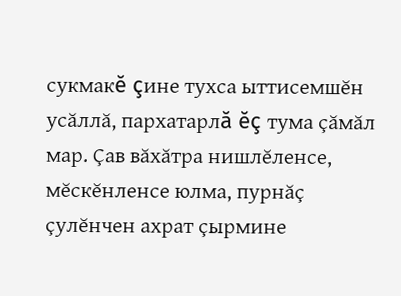сукмакĕ çине тухса ыттисемшĕн усăллă, пархатарлă ĕç тума çăмăл мар. Çав вăхăтра нишлĕленсе, мĕскĕнленсе юлма, пурнăç çулĕнчен ахрат çырмине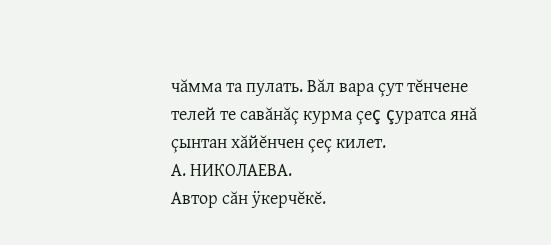чăмма та пулать. Вăл вара çут тĕнчене телей те савăнăç курма çеç çуратса янă çынтан хăйĕнчен çеç килет.
А. НИКОЛАЕВА.
Автор сăн ÿкерчĕкĕ.